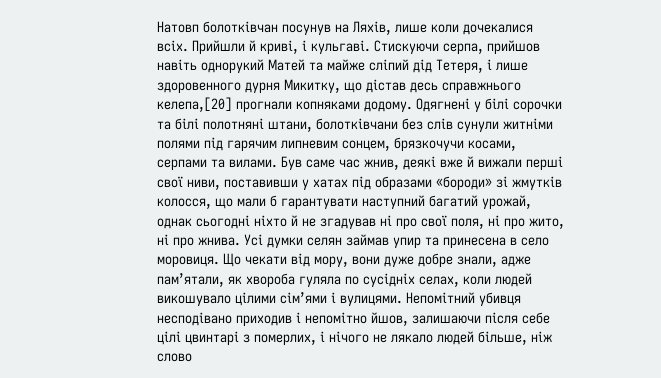Натовп болотківчан посунув на Ляхів, лише коли дочекалися всіх. Прийшли й криві, і кульгаві. Стискуючи серпа, прийшов навіть однорукий Матей та майже сліпий дід Тетеря, і лише здоровенного дурня Микитку, що дістав десь справжнього келепа,[20] прогнали копняками додому. Одягнені у білі сорочки та білі полотняні штани, болотківчани без слів сунули житніми полями під гарячим липневим сонцем, брязкочучи косами, серпами та вилами. Був саме час жнив, деякі вже й вижали перші свої ниви, поставивши у хатах під образами «бороди» зі жмутків колосся, що мали б гарантувати наступний багатий урожай, однак сьогодні ніхто й не згадував ні про свої поля, ні про жито, ні про жнива. Усі думки селян займав упир та принесена в село моровиця. Що чекати від мору, вони дуже добре знали, адже пам’ятали, як хвороба гуляла по сусідніх селах, коли людей викошувало цілими сім’ями і вулицями. Непомітний убивця несподівано приходив і непомітно йшов, залишаючи після себе цілі цвинтарі з померлих, і нічого не лякало людей більше, ніж слово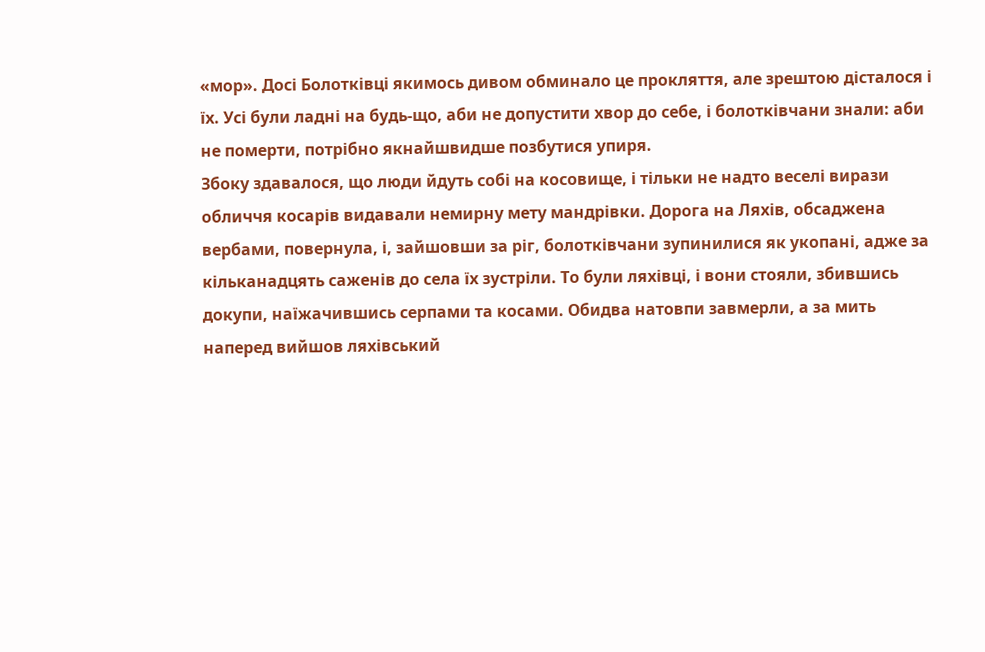«мор». Досі Болотківці якимось дивом обминало це прокляття, але зрештою дісталося і їх. Усі були ладні на будь-що, аби не допустити хвор до себе, і болотківчани знали: аби не померти, потрібно якнайшвидше позбутися упиря.
Збоку здавалося, що люди йдуть собі на косовище, і тільки не надто веселі вирази обличчя косарів видавали немирну мету мандрівки. Дорога на Ляхів, обсаджена вербами, повернула, і, зайшовши за ріг, болотківчани зупинилися як укопані, адже за кільканадцять саженів до села їх зустріли. То були ляхівці, і вони стояли, збившись докупи, наїжачившись серпами та косами. Обидва натовпи завмерли, а за мить наперед вийшов ляхівський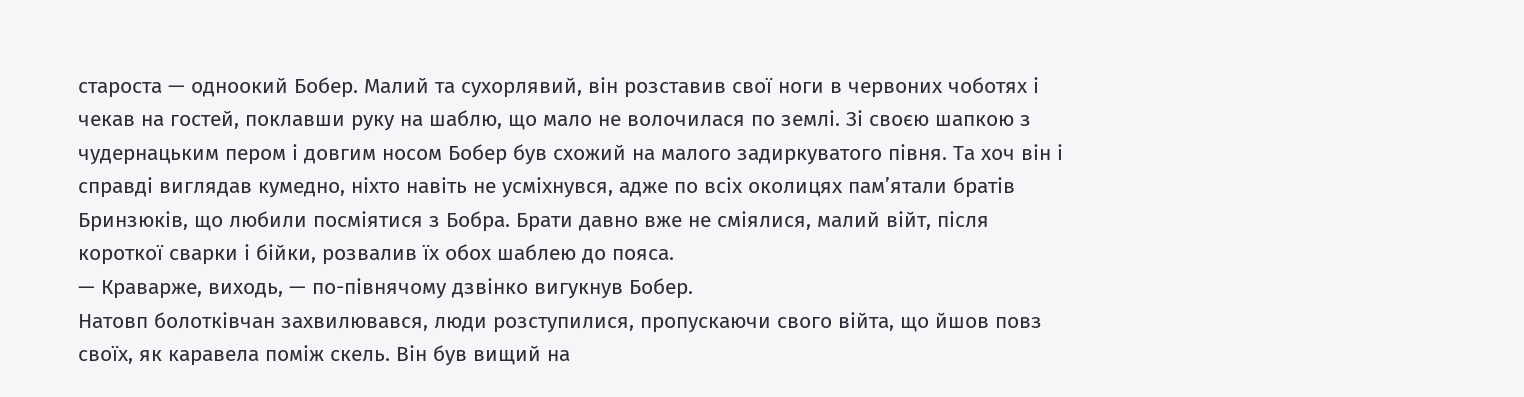староста — одноокий Бобер. Малий та сухорлявий, він розставив свої ноги в червоних чоботях і чекав на гостей, поклавши руку на шаблю, що мало не волочилася по землі. Зі своєю шапкою з чудернацьким пером і довгим носом Бобер був схожий на малого задиркуватого півня. Та хоч він і справді виглядав кумедно, ніхто навіть не усміхнувся, адже по всіх околицях пам’ятали братів Бринзюків, що любили посміятися з Бобра. Брати давно вже не сміялися, малий війт, після короткої сварки і бійки, розвалив їх обох шаблею до пояса.
— Краварже, виходь, — по-півнячому дзвінко вигукнув Бобер.
Натовп болотківчан захвилювався, люди розступилися, пропускаючи свого війта, що йшов повз своїх, як каравела поміж скель. Він був вищий на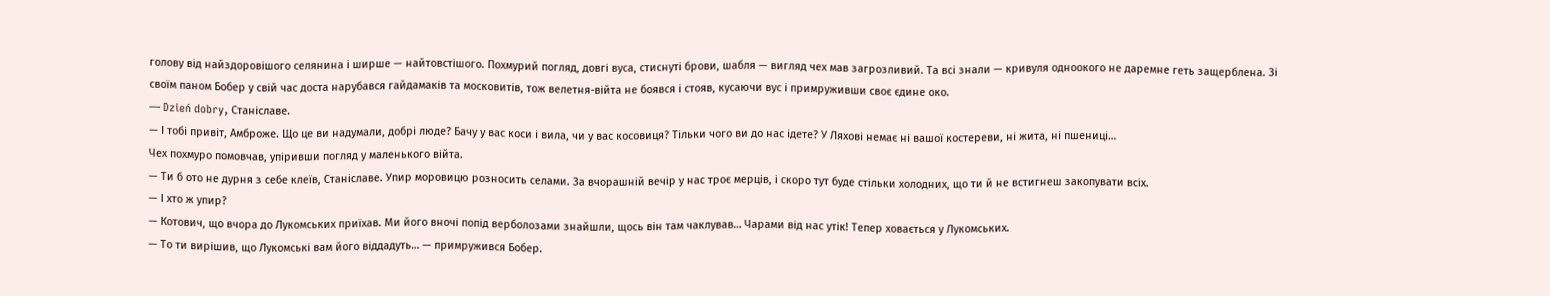голову від найздоровішого селянина і ширше — найтовстішого. Похмурий погляд, довгі вуса, стиснуті брови, шабля — вигляд чех мав загрозливий. Та всі знали — кривуля одноокого не даремне геть защерблена. Зі своїм паном Бобер у свій час доста нарубався гайдамаків та московитів, тож велетня-війта не боявся і стояв, кусаючи вус і примруживши своє єдине око.
— Dzień dobry, Станіславе.
— І тобі привіт, Амброже. Що це ви надумали, добрі люде? Бачу у вас коси і вила, чи у вас косовиця? Тільки чого ви до нас ідете? У Ляхові немає ні вашої костереви, ні жита, ні пшениці…
Чех похмуро помовчав, упіривши погляд у маленького війта.
— Ти б ото не дурня з себе клеїв, Станіславе. Упир моровицю розносить селами. За вчорашній вечір у нас троє мерців, і скоро тут буде стільки холодних, що ти й не встигнеш закопувати всіх.
— І хто ж упир?
— Котович, що вчора до Лукомських приїхав. Ми його вночі попід верболозами знайшли, щось він там чаклував… Чарами від нас утік! Тепер ховається у Лукомських.
— То ти вирішив, що Лукомські вам його віддадуть… — примружився Бобер.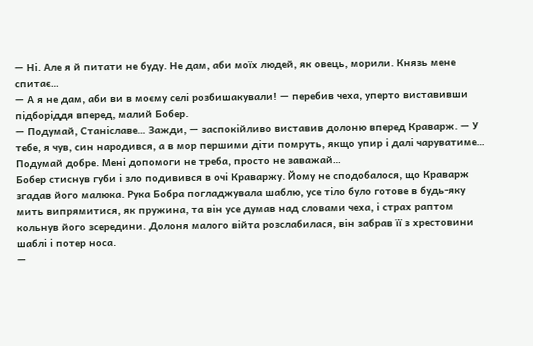— Ні. Але я й питати не буду. Не дам, аби моїх людей, як овець, морили. Князь мене спитає…
— А я не дам, аби ви в моєму селі розбишакували! — перебив чеха, уперто виставивши підборіддя вперед, малий Бобер.
— Подумай, Станіславе… Зажди, — заспокійливо виставив долоню вперед Краварж. — У тебе, я чув, син народився, а в мор першими діти помруть, якщо упир і далі чаруватиме… Подумай добре. Мені допомоги не треба, просто не заважай…
Бобер стиснув губи і зло подивився в очі Краваржу. Йому не сподобалося, що Краварж згадав його малюка. Рука Бобра погладжувала шаблю, усе тіло було готове в будь-яку мить випрямитися, як пружина, та він усе думав над словами чеха, і страх раптом кольнув його зсередини. Долоня малого війта розслабилася, він забрав її з хрестовини шаблі і потер носа.
—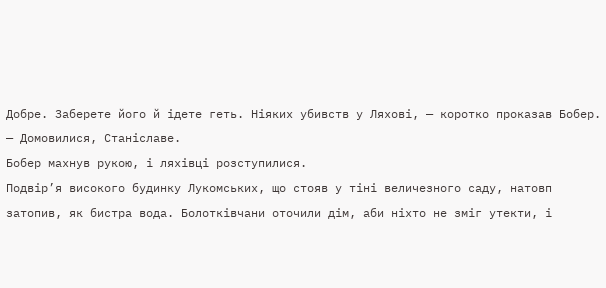Добре. Заберете його й ідете геть. Ніяких убивств у Ляхові, — коротко проказав Бобер.
— Домовилися, Станіславе.
Бобер махнув рукою, і ляхівці розступилися.
Подвір’я високого будинку Лукомських, що стояв у тіні величезного саду, натовп затопив, як бистра вода. Болотківчани оточили дім, аби ніхто не зміг утекти, і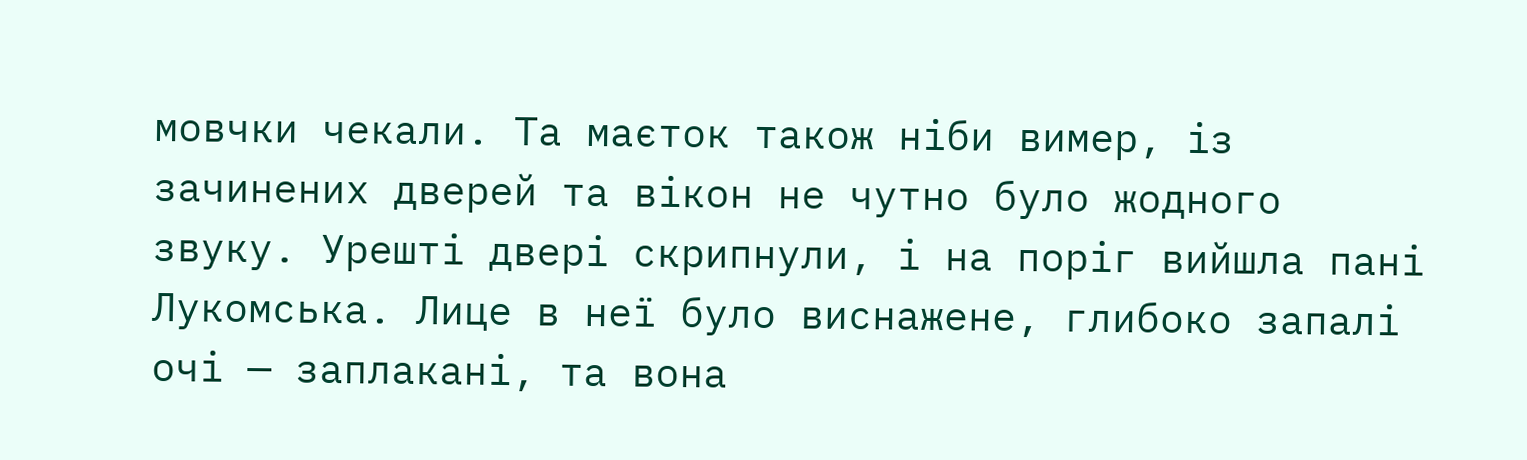мовчки чекали. Та маєток також ніби вимер, із зачинених дверей та вікон не чутно було жодного звуку. Урешті двері скрипнули, і на поріг вийшла пані Лукомська. Лице в неї було виснажене, глибоко запалі очі — заплакані, та вона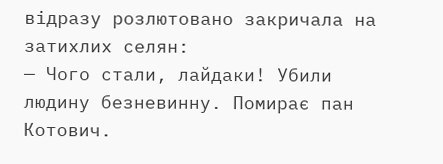відразу розлютовано закричала на затихлих селян:
— Чого стали, лайдаки! Убили людину безневинну. Помирає пан Котович.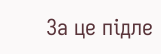За це підле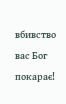вбивство вас Бог покарає!